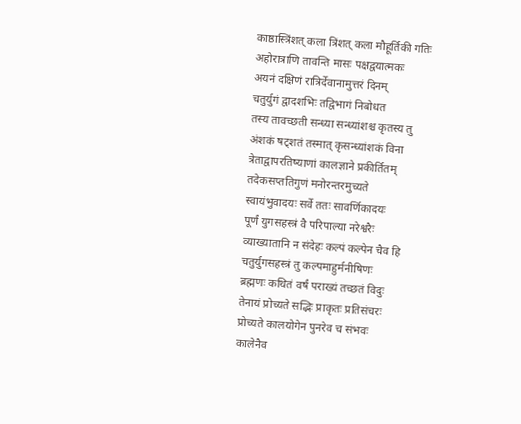काष्ठास्त्रिंशत् कला त्रिंशत् कला मौहूर्तिकी गतिः
अहोरात्राणि तावन्ति मासः पक्षद्वयात्मकः
अयनं दक्षिणं रात्रिर्देवानामुत्तरं दिनम्
चतुर्युगं द्वादशभिः तद्विभागं निबोधत
तस्य तावच्छती सन्ध्या सन्ध्यांशश्च कृतस्य तु
अंशकं षट्शतं तस्मात् कृसन्ध्यांशकं विना
त्रेताद्वापरतिष्याणां कालज्ञाने प्रकीर्तितम्
तदेकसप्ततिगुणं मनोरन्तरमुच्यते
स्वायंभुवादयः सर्वे ततः सावर्णिकादयः
पूर्णं युगसहस्त्रं वै परिपाल्या नरेश्वरैः
व्याख्यातानि न संदेहः कल्पं कल्पेन चैव हि
चतुर्युगसहस्त्रं तु कल्पमाहुर्मनीषिणः
ब्रह्मणः कथितं वर्षं पराख्यं तच्छतं विदुः
तेनायं प्रोच्यते सद्भिः प्राकृतः प्रतिसंचरः
प्रोच्यते कालयोगेन पुनरेव च संभवः
कालेनैव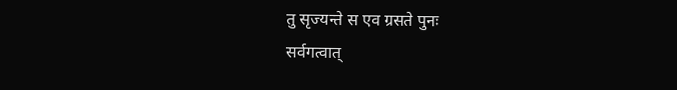तु सृज्यन्ते स एव ग्रसते पुनः
सर्वगत्वात्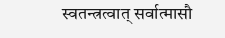स्वतन्त्रत्वात् सर्वात्मासौ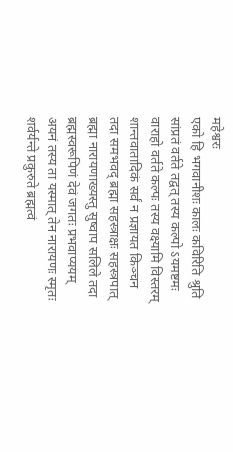महेश्वरः
एको हि भगवानीशः कालः कविरिति श्रुति
सांप्रतं वर्तते तद्वत् तस्य कल्पो ऽयमष्टमः
वाराहो वर्तते कल्पः तस्य वक्ष्यामि विस्तरम्
शान्तवातादिकं सर्वं न प्रज्ञायत किञ्चन
तदा समभवद् ब्रह्मा सहस्त्राक्षः सहस्त्रपात्
ब्रह्मा नारायणाख्यस्तु सुष्वाप सलिले तदा
ब्रह्मस्वरूपिणं देवं जगतः प्रभवाप्ययम्
अयनं तस्य ता यस्मात् तेन नारायणः स्मृतः
शर्वर्यन्ते प्रकुरुते ब्रह्मत्वं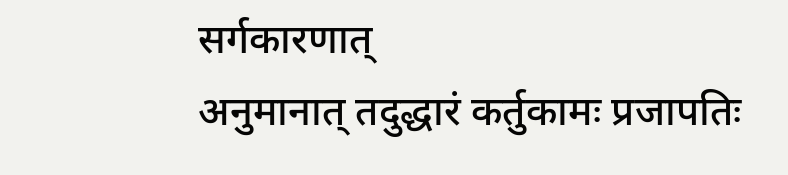सर्गकारणात्
अनुमानात् तदुद्धारं कर्तुकामः प्रजापतिः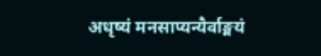अधृष्यं मनसाप्यन्यैर्वाङ्मयं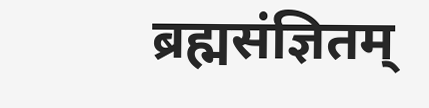ब्रह्मसंज्ञितम्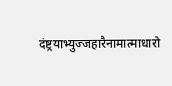दंष्ट्रयाभ्युज्जहारैनामात्माधारो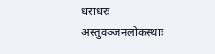धराधरः
अस्तुवञ्जनलोकस्थाः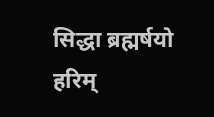सिद्धा ब्रह्मर्षयो हरिम्